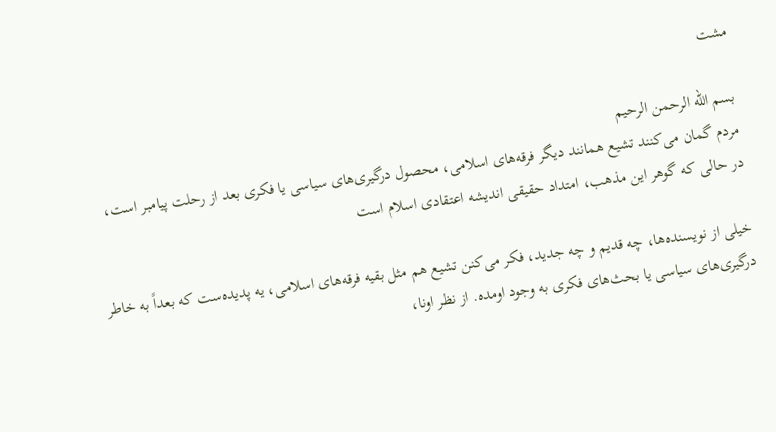مشت

بسم الله الرحمن الرحیم
مردم گمان می‌کنند تشیع همانند دیگر فرقه‌های اسلامی، محصول درگیری‌های سیاسی یا فکری بعد از رحلت پیامبر است، در حالی که گوهر این مذهب، امتداد حقیقی اندیشه اعتقادی اسلام است

خیلی از نویسنده‌ها، چه قدیم و چه جدید، فکر می‌کنن تشیع هم مثل بقیه فرقه‌های اسلامی، یه پدیده‌ست که بعداً به خاطر درگیری‌های سیاسی یا بحث‌های فکری به وجود اومده. از نظر اونا،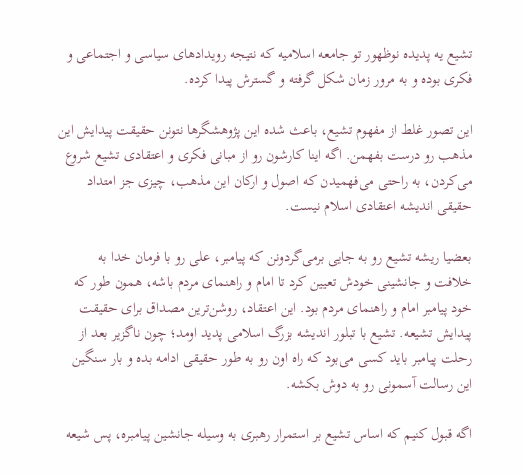تشیع یه پدیده نوظهور تو جامعه اسلامیه که نتیجه رویدادهای سیاسی و اجتماعی و فکری بوده و به مرور زمان شکل گرفته و گسترش پیدا کرده.

این تصور غلط از مفهوم تشیع، باعث شده این پژوهشگرها نتونن حقیقت پیدایش این مذهب رو درست بفهمن. اگه اینا کارشون رو از مبانی فکری و اعتقادی تشیع شروع می‌کردن، به راحتی می‌فهمیدن که اصول و ارکان این مذهب، چیزی جز امتداد حقیقی اندیشه اعتقادی اسلام نیست.

بعضیا ریشه تشیع رو به جایی برمی‌گردونن که پیامبر، علی رو با فرمان خدا به خلافت و جانشینی خودش تعیین کرد تا امام و راهنمای مردم باشه، همون طور که خود پیامبر امام و راهنمای مردم بود. این اعتقاد، روشن‌ترین مصداق برای حقیقت پیدایش تشیعه. تشیع با تبلور اندیشه بزرگ اسلامی پدید اومد؛ چون ناگزیر بعد از رحلت پیامبر باید کسی می‌بود که راه اون رو به طور حقیقی ادامه بده و بار سنگین این رسالت آسمونی رو به دوش بکشه.

اگه قبول کنیم که اساس تشیع بر استمرار رهبری به وسیله جانشین پیامبره، پس شیعه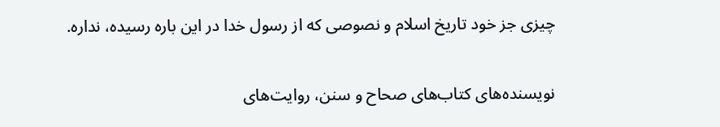چیزی جز خود تاریخ اسلام و نصوصی که از رسول خدا در این باره رسیده، نداره.

نویسنده‌های کتاب‌های صحاح و سنن، روایت‌های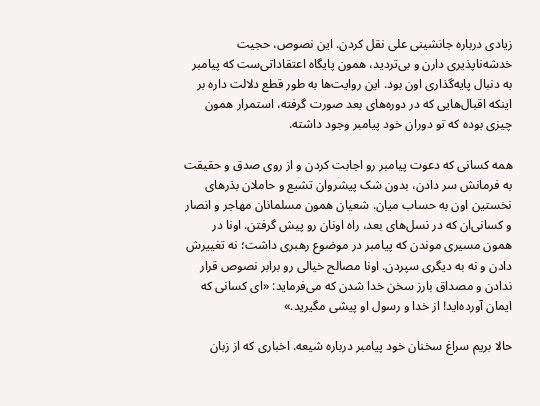زیادی درباره جانشینی علی نقل کردن. این نصوص، حجیت خدشه‌ناپذیری دارن و بی‌تردید، همون پایگاه اعتقاداتی‌ست که پیامبر به دنبال پایه‌گذاری اون بود. این روایت‌ها به طور قطع دلالت داره بر اینکه اقبال‌هایی که در دوره‌های بعد صورت گرفته، استمرار همون چیزی بوده که تو دوران خود پیامبر وجود داشته.

همه کسانی که دعوت پیامبر رو اجابت کردن و از روی صدق و حقیقت به فرمانش سر دادن، بدون شک پیشروان تشیع و حاملان بذرهای نخستین اون به حساب میان. شعیان همون مسلمانان مهاجر و انصار و کسانی‌ان که در نسل‌های بعد، راه اونان رو پیش گرفتن. اونا در همون مسیری موندن که پیامبر در موضوع رهبری داشت؛ نه تغییرش دادن و نه به دیگری سپردن. اونا مصالح خیالی رو برابر نصوص قرار ندادن و مصداق بارز سخن خدا شدن که می‌فرماید: «اى كسانى كه ايمان آورده‌ايد! از خدا و رسول او پيشى مگيريد.»

حالا بریم سراغ سخنان خود پیامبر درباره شیعه. اخباری که از زبان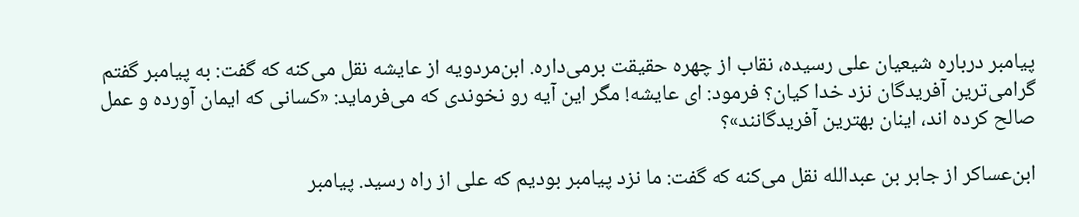پیامبر درباره شیعیان علی رسیده، نقاب از چهره حقیقت برمی‌داره. ابن‌مردویه از عایشه نقل می‌کنه که گفت: به پیامبر گفتم گرامی‌ترین آفریدگان نزد خدا کیان؟ فرمود: اى عایشه! مگر این آیه رو نخوندی که می‌فرماید: «كسانى كه ايمان آورده و عمل صالح كرده اند، اينان بهترين آفريدگانند»؟

ابن‌عساکر از جابر بن عبدالله نقل می‌کنه که گفت: ما نزد پیامبر بودیم که علی از راه رسید. پیامبر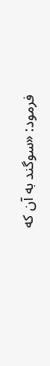فرمود: «سوگند به آن که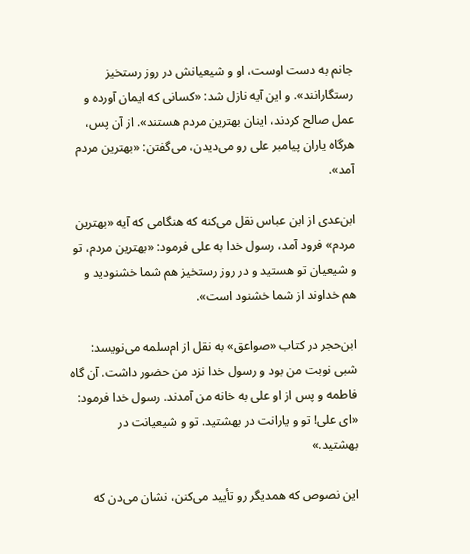جانم به دست اوست، او و شيعيانش در روز رستخيز رستگارانند». و این آیه نازل شد: «كسانى كه ايمان آورده و عمل صالح كردند، اينان بهترين مردم هستند». از آن پس، هرگاه یاران پیامبر علی رو می‌دیدن، می‌گفتن: «بهترین مردم آمد».

ابن‌عدی از ابن عباس نقل می‌کنه که هنگامى كه آیه «بهترین مردم» فرود آمد، رسول خدا به على فرمود: «بهترين مردم، تو و شيعيان تو هستيد و در روز رستخيز هم شما خشنوديد و هم خداوند از شما خشنود است».

ابن‌حجر در كتاب «صواعق» به نقل از ام‌سلمه مى‌نويسد: شبى نوبت من بود و رسول خدا نزد من حضور داشت. آن گاه فاطمه و پس از او على به خانه من آمدند. رسول خدا فرمود: «اى على! تو و يارانت در بهشتيد. تو و شيعيانت در بهشتيد.»

این نصوص که همدیگر رو تأیید می‌کنن، نشان می‌دن که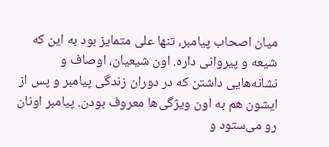میان اصحاب پیامبر، تنها على متمايز بود به این که شیعه و پیروانی داره. اون شیعیان، اوصاف و نشانه‌هایی داشتن که در دوران زندگی پیامبر و پس از ایشون هم به اون ویژگی‌ها معروف بودن. پیامبر اونان رو می‌ستود و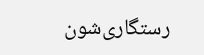رستگاری‌شون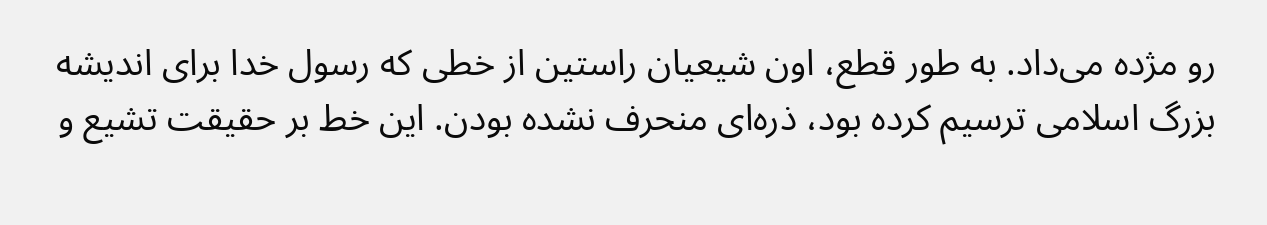رو مژده می‌داد. به طور قطع، اون شیعیان راستین از خطی که رسول خدا برای اندیشه بزرگ اسلامی ترسیم کرده بود، ذره‌ای منحرف نشده بودن. این خط بر حقیقت تشیع و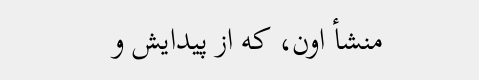منشأ اون، که از پیدایش و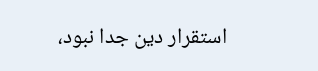استقرار دین جدا نبود،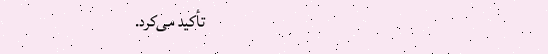تأکید می‌کرد.